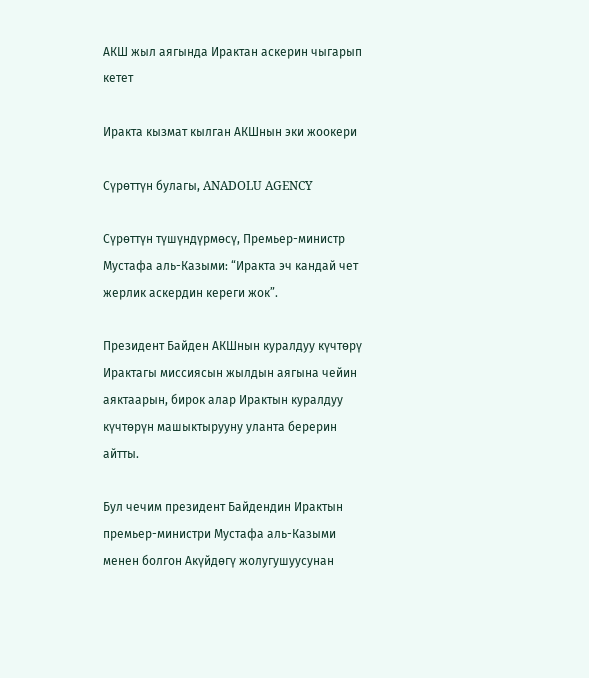АКШ жыл аягында Ирактан аскерин чыгарып кетет

Иракта кызмат кылган АКШнын эки жоокери

Сүрөттүн булагы, ANADOLU AGENCY

Сүрөттүн түшүндүрмөсү, Премьер-министр Мустафа аль-Казыми: “Иракта эч кандай чет жерлик аскердин кереги жок”.

Президент Байден АКШнын куралдуу күчтөрү Ирактагы миссиясын жылдын аягына чейин аяктаарын, бирок алар Ирактын куралдуу күчтөрүн машыктырууну уланта берерин айтты.

Бул чечим президент Байдендин Ирактын премьер-министри Мустафа аль-Казыми менен болгон Акүйдөгү жолугушуусунан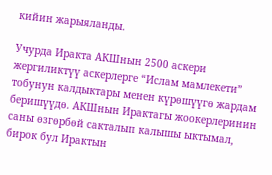кийин жарыяланды.

Учурда Иракта АКШнын 2500 аскери жергиликтүү аскерлерге “Ислам мамлекети” тобунун калдыктары менен күрөшүүгө жардам беришүүдө. АКШнын Ирактагы жоокерлеринин саны өзгөрбөй сакталып калышы ыктымал, бирок бул Ирактын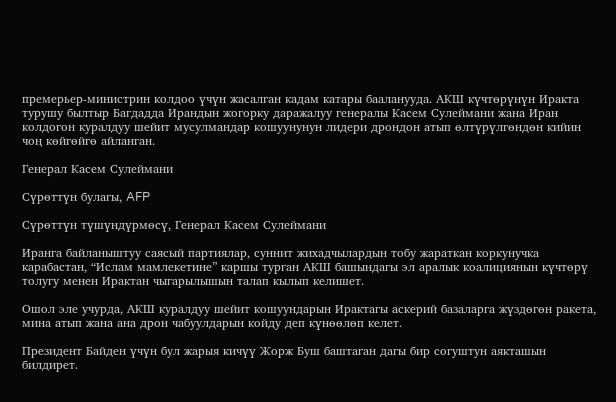премерьер-министрин колдоо үчүн жасалган кадам катары бааланууда. АКШ күчтөрүнүн Иракта турушу былтыр Багдадда Ирандын жогорку даражалуу генералы Касем Сулеймани жана Иран колдогон куралдуу шейит мусулмандар кошуунунун лидери дрондон атып өлтүрүлгөндөн кийин чоң көйгөйгө айланган.

Генерал Касем Сулеймани

Сүрөттүн булагы, AFP

Сүрөттүн түшүндүрмөсү, Генерал Касем Сулеймани

Иранга байланыштуу саясый партиялар, суннит жихадчылардын тобу жараткан коркунучка карабастан, “Ислам мамлекетине” каршы турган АКШ башындагы эл аралык коалициянын күчтөрү толугу менен Ирактан чыгарылышын талап кылып келишет.

Ошол эле учурда, АКШ куралдуу шейит кошуундарын Ирактагы аскерий базаларга жүздөгөн ракета, мина атып жана ана дрон чабуулдарын койду деп күнөөлөп келет.

Президент Байден үчүн бул жарыя кичүү Жорж Буш баштаган дагы бир согуштун аякташын билдирет.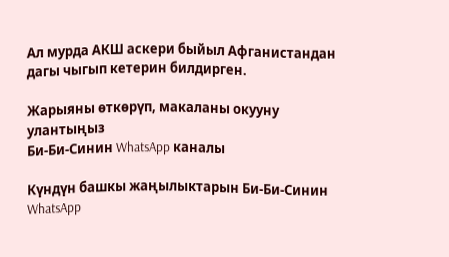Ал мурда АКШ аскери быйыл Афганистандан дагы чыгып кетерин билдирген.

Жарыяны өткөрүп, макаланы окууну улантыңыз
Би-Би-Синин WhatsApp каналы

Күндүн башкы жаңылыктарын Би-Би-Синин WhatsApp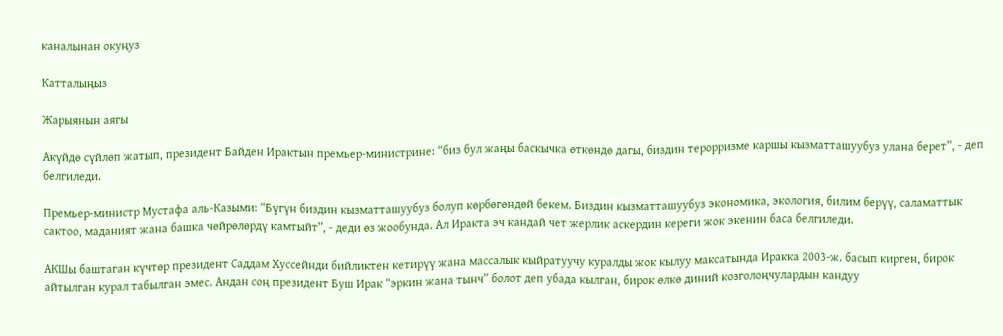каналынан окуңуз

Катталыңыз

Жарыянын аягы

Акүйдө сүйлөп жатып, президент Байден Ирактын премьер-министрине: “биз бул жаңы баскычка өткөндө дагы, биздин терорризме каршы кызматташуубуз улана берет”, - деп белгиледи.

Премьер-министр Мустафа аль-Казыми: “Бүгүн биздин кызматташуубуз болуп көрбөгөндөй бекем. Биздин кызматташуубуз экономика, экология, билим берүү, саламаттык сактоо, маданият жана башка чөйрөлөрдү камтыйт”, - деди өз жообунда. Ал Иракта эч кандай чет жерлик аскердин кереги жок экенин баса белгиледи.

АКШы баштаган күчтөр президент Саддам Хуссейнди бийликтен кетирүү жана массалык кыйратуучу куралды жок кылуу максатында Иракка 2003-ж. басып кирген, бирок айтылган курал табылган эмес. Андан соң президент Буш Ирак “эркин жана тынч” болот деп убада кылган, бирок өлкө диний козголоңчулардын кандуу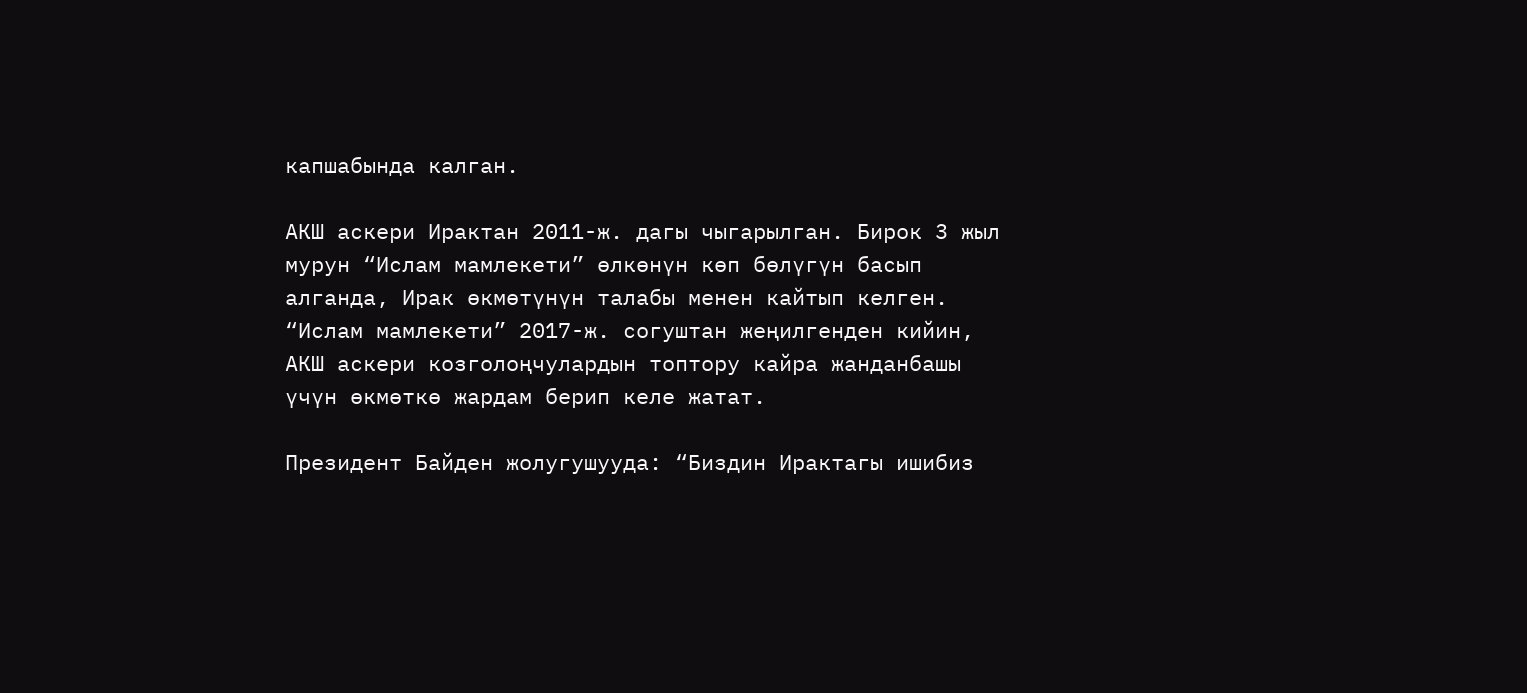капшабында калган.

АКШ аскери Ирактан 2011-ж. дагы чыгарылган. Бирок 3 жыл мурун “Ислам мамлекети” өлкөнүн көп бөлүгүн басып алганда, Ирак өкмөтүнүн талабы менен кайтып келген. “Ислам мамлекети” 2017-ж. согуштан жеңилгенден кийин, АКШ аскери козголоңчулардын топтору кайра жанданбашы үчүн өкмөткө жардам берип келе жатат.

Президент Байден жолугушууда: “Биздин Ирактагы ишибиз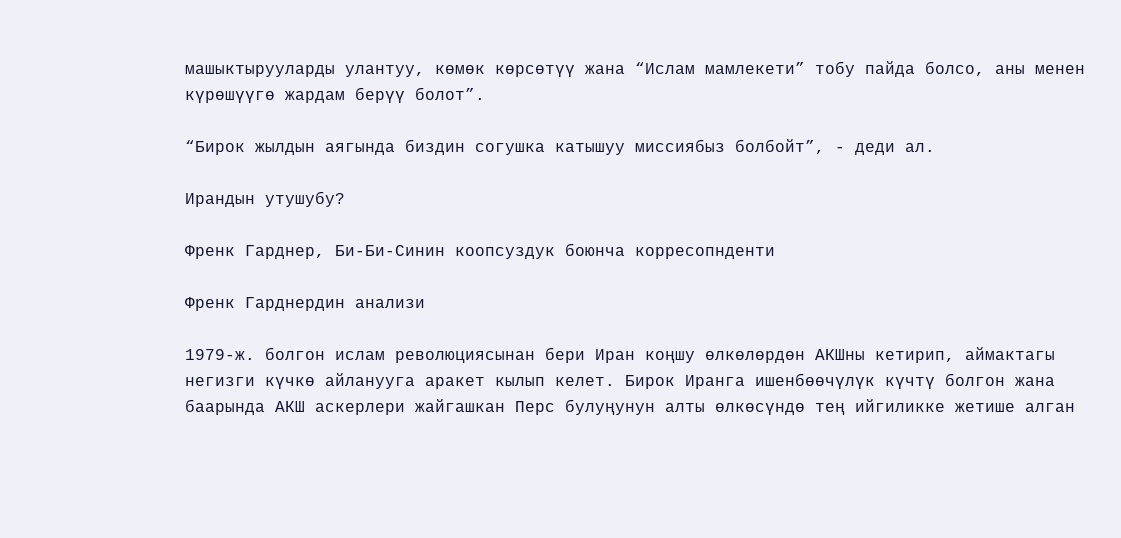машыктырууларды улантуу, көмөк көрсөтүү жана “Ислам мамлекети” тобу пайда болсо, аны менен күрөшүүгө жардам берүү болот”.

“Бирок жылдын аягында биздин согушка катышуу миссиябыз болбойт”, - деди ал.

Ирандын утушубу?

Френк Гарднер, Би-Би-Синин коопсуздук боюнча корресопнденти

Френк Гарднердин анализи

1979-ж. болгон ислам революциясынан бери Иран коңшу өлкөлөрдөн АКШны кетирип, аймактагы негизги күчкө айланууга аракет кылып келет. Бирок Иранга ишенбөөчүлүк күчтү болгон жана баарында АКШ аскерлери жайгашкан Перс булуңунун алты өлкөсүндө тең ийгиликке жетише алган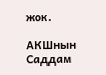жок.

АКШнын Саддам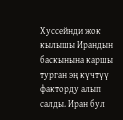Хуссейнди жок кылышы Ирандын баскынына каршы турган эң күчтүү факторду алып салды. Иран бул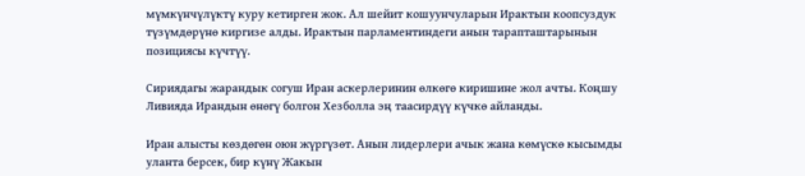мүмкүнчүлүктү куру кетирген жок. Ал шейит кошуунчуларын Ирактын коопсуздук түзүмдөрүнө киргизе алды. Ирактын парламентиндеги анын тарапташтарынын позициясы күчтүү.

Сириядагы жарандык согуш Иран аскерлеринин өлкөгө киришине жол ачты. Коңшу Ливияда Ирандын өнөгү болгон Хезболла эң таасирдүү күчкө айланды.

Иран алысты көздөгөн оюн жүргүзөт. Анын лидерлери ачык жана көмүскө кысымды уланта берсек, бир күнү Жакын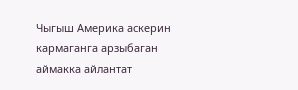Чыгыш Америка аскерин кармаганга арзыбаган аймакка айлантат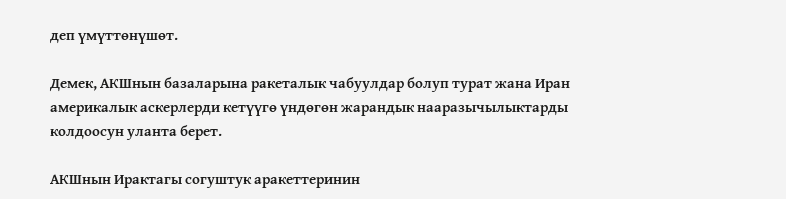деп үмүттөнүшөт.

Демек, АКШнын базаларына ракеталык чабуулдар болуп турат жана Иран америкалык аскерлерди кетүүгө үндөгөн жарандык нааразычылыктарды колдоосун уланта берет.

АКШнын Ирактагы согуштук аракеттеринин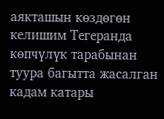аякташын көздөгөн келишим Тегеранда көпчүлүк тарабынан туура багытта жасалган кадам катары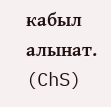кабыл алынат. (ChS)